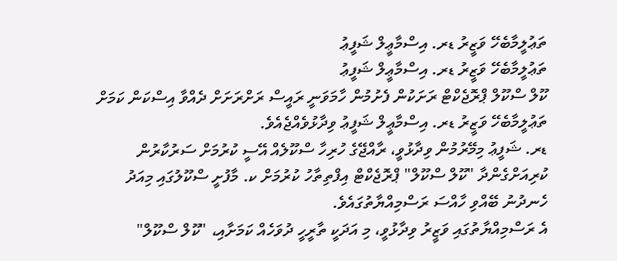ތަޢުލީމާބެހޭ ވަޒީރު ޑރ. އިސްމާޢީލް ޝަފީޢު
ތަޢުލީމާބެހޭ ވަޒީރު ޑރ. އިސްމާޢީލް ޝަފީޢު
ކޫލް ސްކޫލް ޕްރޮޖެކްޓް ރަށަކުން ފެށުމުން ހާމަވަނީ ރައީސް ރަށްރަށަށް ދެއްވާ އިސްކަން ކަމަށް ތަޢުލީމާބެހޭ ވަޒީރު ޑރ. އިސްމާޢީލް ޝަފީޢު ވިދާޅުވެއްޖެއެވެ.
ޑރ. ޝަފީޢު މިމޭރުމުން ވިދާޅުވީ، ރާއްޖޭގެ ހުރިހާ ސްކޫލެއް އޭސީ ކުރުމަށް ސަރުކާރުން ކުރިއަށްގެންދާ "ކޫލް ސްކޫލް" ޕްރޮޖެކްޓް އިފްތިތާހު ކުރުމަށް ކ. މާފުށީ ސްކޫލުގައި މިއަދު ހެނދުނު ބޭއްވި ހާއްސަ ރަސްމިއްޔާތުގައެވެ.
އެ ރަސްމިއްޔާތުގައި ވަޒީރު ވިދާޅުވީ، މި އަދަކީ ތާރީހީ ދުވަހެއް ކަމަށާއި، "ކޫލް ސްކޫލް"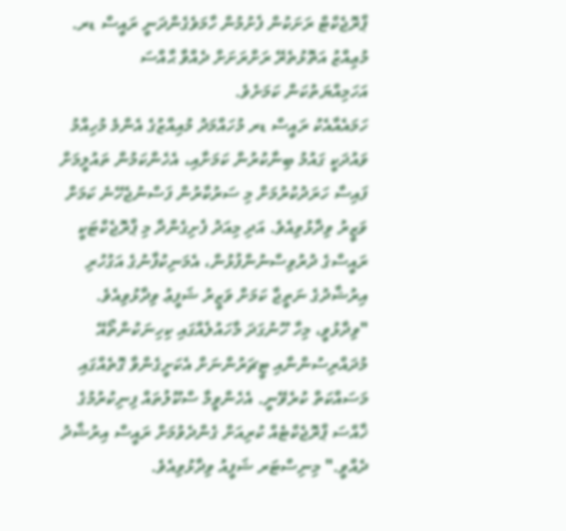ޕްރޮޖެކްޓް ރަށަކުން ފެށުމުން ހާމަވެގެންދަނީ ރައީސް ޑރ. މުޢިއްޒު އަތޮޅުތެރޭ ރަށްރަށަށް ދެއްވާ ޙާއްސަ އަހަމިއްޔަތުކަން ކަމަށެވެ.
ހަމައެއާއެކު ރައީސް ޑރ މުހައްމަދު މުއިއްޒުގެ އެންމެ މުހިއްމު ވައުދަކީ ގައުމު ބިނާކުރުން ކަމަށާއި، އެހެންކަމުން ތައުލީމަށް ފައިސާ ހަރަދުކުރުމަށް މި ސަރުކާރުން ފަސްނުޖެހޭނެ ކަމަށް ވަޒީރު ވިދާޅުވިއެވެ. އަދި މިއަދު ފެށިގެންދާ މި ޕްރޮޖެކްޓަކީ ރައީސްގެ ދުރުވިސްނުންފުޅުން، އެމަނިކުފާނުގެ އަގުހުރި އިރުޝާދުގެ ނަތީޖާ ކަމަށް ވަޒީރު ޝަފީޢު ވިދާޅުވިއެވެ.
"ވިދާޅުވީ، މިހާ ހޫނުގަދަ މާހައުލެއްގައި ކިހިނަކުންތޯއޭ މުދައްރިސުންނާއި ޓީޗަރުންނަށް އެކަށީގެންވާ ގޮތެއްގައި މަސައްކަތް ކުރެވޭނީ. އެހެންވީމާ ސްކޫލުތައް ފިނިކުރުމުގެ ޚާއްސަ ޕްރޮޖެކްޓެއް ކުރިއަށް ގެންދެވުމަށް ރައީސް އިރުޝާދު ދެއްވީ." މިނިސްޓަރ ޝަފީއު ވިދާޅުވިއެވެ.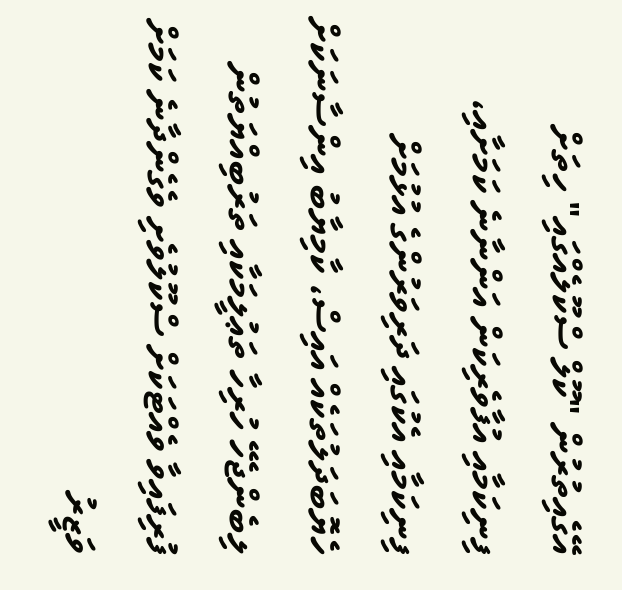އޭގެއިތުރުން "ކޫލް ސްކޫލެއްގައި" ހިތަށް ފިނިކަމާއި އުފާވެރިކަން އަންނާނެ ކަމަށާއި، ފިނިކަމާއި އެކުގައި ދަރިވަރުންގެ އުޅުމަށް ހެޔޮބަދަލުތަކެއް އައިސް، ކާމިޔާބު އިންސާނަކަށް ލިބެންޖެހޭ ހުރިހާ ތަޢުލީމަކާއި ތަރުބިއްޔަތުން ފުރިފައިވާ ވެއްޓަކަށް ސްކޫލުވެށި ވެގެންދާނެ ކަމަށް ވަޒީރު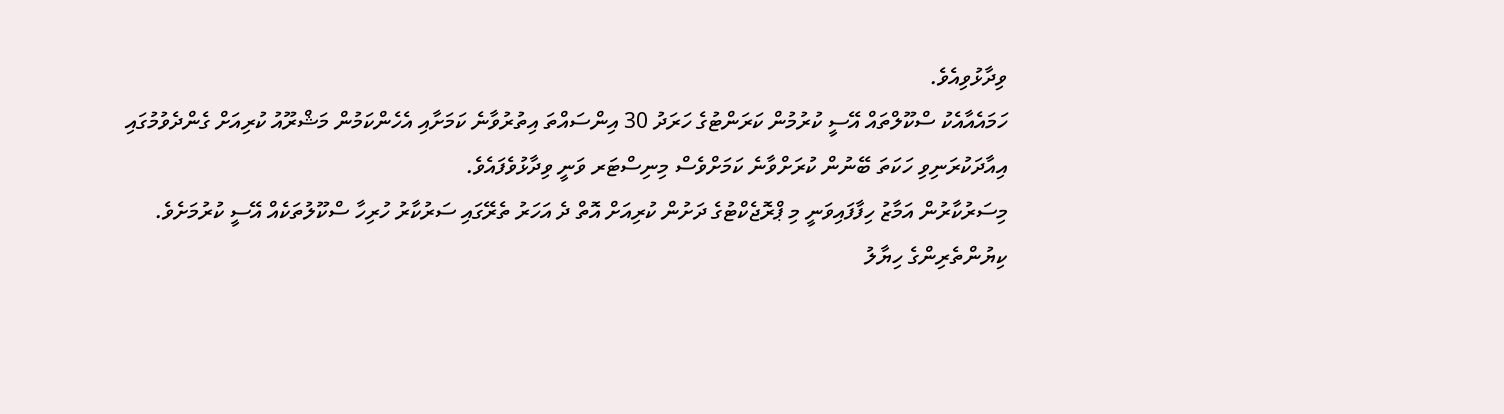ވިދާޅުވިއެވެ.
ހަމައެއާއެކު ސްކޫލްތައް އޭސީ ކުރުމުން ކަރަންޓުގެ ހަރަދު 30 އިންސައްތަ އިތުރުވާނެ ކަމަށާއި އެހެންކަމުން މަޝްރޫއު ކުރިއަށް ގެންދެވުމުގައި އިއާދަކުރަނިވި ހަކަތަ ބޭނުން ކުރަށްވާނެ ކަމަށްވެސް މިނިސްޓަރ ވަނީ ވިދާޅުވެފައެވެ.
މިސަރުކާރުން އަމާޒު ހިފާފައިވަނީ މި ޕްރޮޖެކްޓުގެ ދަށުން ކުރިއަށް އޮތް ދެ އަހަރު ތެރޭގައި ސަރުކާރު ހުރިހާ ސްކޫލުތަކެއް އޭސީ ކުރުމަށެވެ.
ކިޔުންތެރިންގެ ހިޔާލު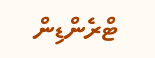ޓްރެންޑިން